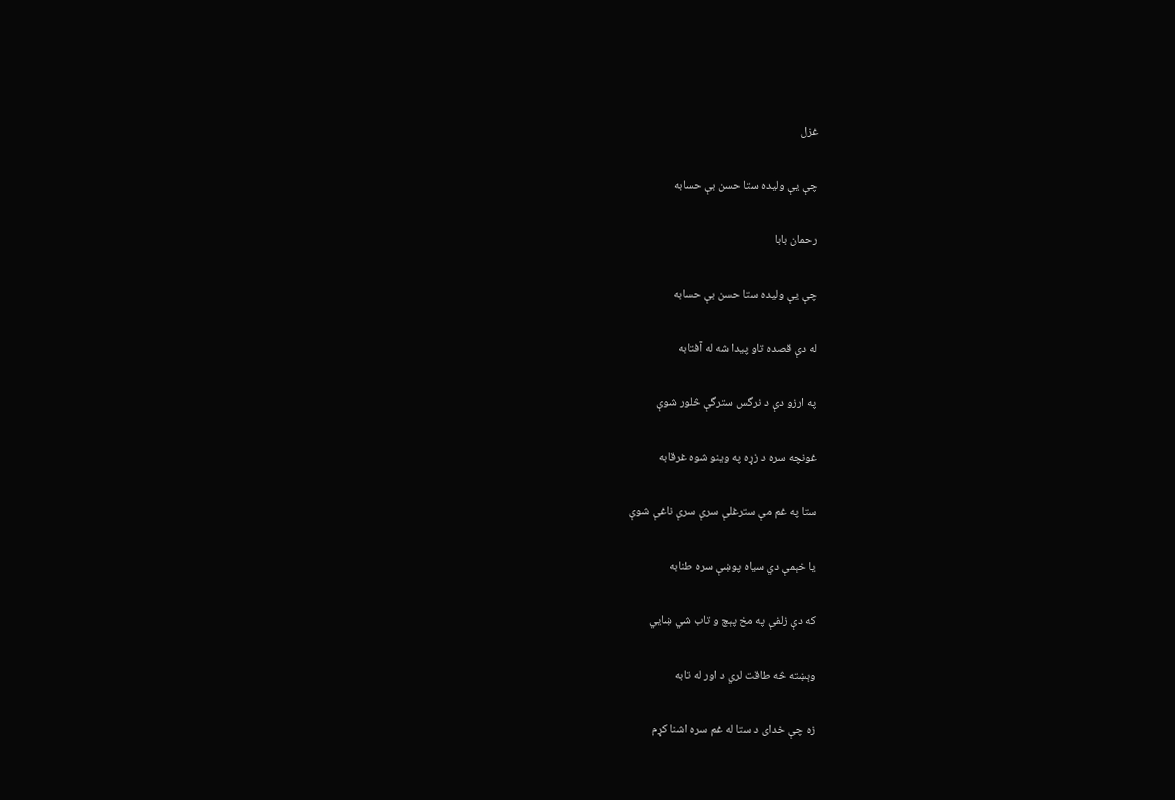غزل

چې يې وليده ستا حسن بې حسابه

رحمان بابا

چې يې وليده ستا حسن بې حسابه

له دې قصده تاو پيدا شه له آفتابه

په ارزو دې د نرگس سترگې څلور شوې

غونچه سره د زړه په وينو شوه غرقابه

ستا په غم مې سترغلې سرې سرې ناغې شوې

يا خېمې دي سياه پوښې سره طنابه

که دې زلفې په مخ پېچ و تاب شي ښايي

وېښته څه طاقت لري د اور له تابه

زه چې خدای د ستا له غم سره اشنا کړم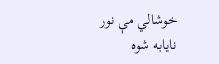خوشالي مې نور نايابه شوه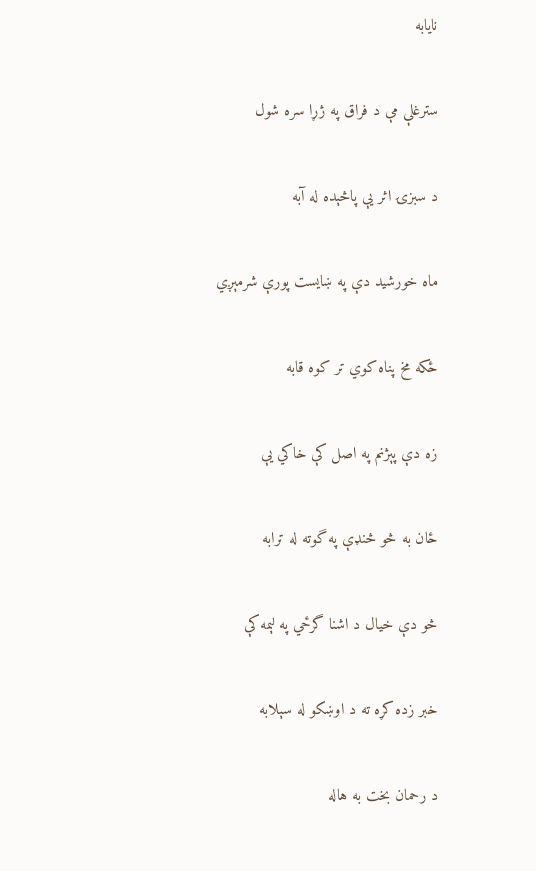نايابه

سترغلې مې د فراق په ژړا سره شول

د سبزۍ اثر يې پاڅېده له آبه

ماه خورشيد دې په ښايست پورې شرمېږي

ځکه مخ پناه کوي تر کوه قابه

زه دې پېژنم په اصل کې خاکي يې

ځان به څو څنډې په گوته له ترابه

څو دې خيال د اشنا گرځي په لېمه کې

خبر زده کړه ته د اوښکو له سېلابه

د رحمان بخت به هاله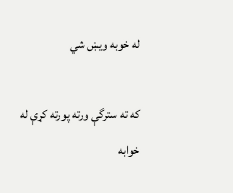له خوبه ويښ شي

که ته سترگې ورته پورته کړې له خوابه